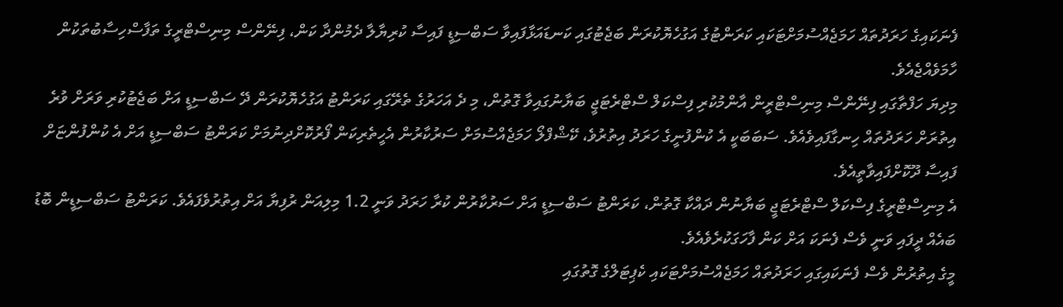ފެނަކައިގެ ހަރަދުތައް ހަމަޖެއްސުމަށްޓަކައި ކަރަންޓުގެ އަގުހެޔޮކުރަން ބަޖެޓުގައި ކަނޑައަޅާފައިވާ ސަބްސިޑީ ފައިސާ ކުރިޔާލާ ދެމުންދާ ކަން، ފިނޭންސް މިނިސްޓްރީގެ ތަފާސްހިސާބުތަކުން ހާމަވެއްޖެއެވެ.
މިދިޔަ ހަފްތާގައި ފިނޭންސް މިނިސްޓްރީން އާންމުކުރި ފިސްކަލް ސްޓްރެޓަޖީ ބަޔާނުގައިވާ ގޮތުން، މި ދެ އަހަރުގެ ތެރޭގައި ކަރަންޓު އަގުހެޔޮކުރަން ދޭ ސަބްސިޑީ އަށް ބަޖެޓުކުރި ވަރަށް ވުރެ އިތުރަށް ހަރަދުތައް ހިނގާފައިވެއެވެ. ސަބަބަކީ އެ ކުންފުނީގެ ހަރަދު އިތުރުވެ، ކޭޝްފްލޯ ހަމަޖެއްސުމަށް ސަރުކާރުން އެހީތެރިކަން ފޯރުކޮށްދިނުމަށް ކަރަންޓު ސަބްސިޑީ އަށް އެ ކުންފުންޏަށް ފައިސާ ދޫކޮށްފައިވާތީއެވެ.
އެ މިނިސްޓްރީގެ ފިސްކަލް ސްޓްރެޓަޖީ ބަޔާނުން ދައްކާ ގޮތުން، ކަރަންޓު ސަބްސިޑީ އަށް ސަރުކާރުން ކުރާ ހަރަދު ވަނީ 1.2 މިލިއަން ރުފިޔާ އަށް އިތުރުވެފައެވެ. ކަރަންޓު ސަބްސިޑީން ބޮޑު ބައެއް ދީފައި ވަނީ ވެސް ފެނަކަ އަށް ކަން ފާހަގަކުރެވެއެވެ.
މީގެ އިތުރުން ވެސް ފެނަކައިގައި ހަރަދުތައް ހަމަޖެއްސުމަށްޓަކައި ކެޕިޓަލްގެ ގޮތުގައި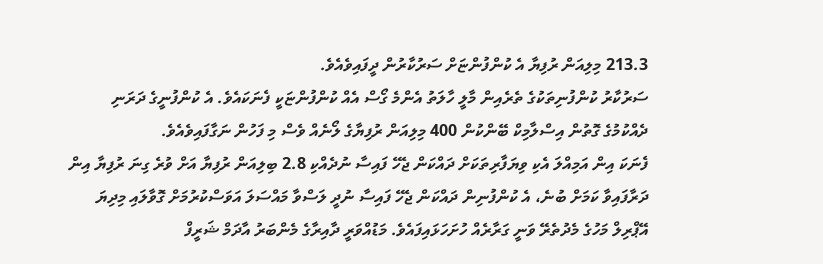213.3 މިލިއަން ރުފިޔާ އެ ކުންފުންޏަށް ސަރުކާރުން ދީފައިވެއެވެ.
ސަރުކާރު ކުންފުނިތަކުގެ ތެރެއިން މާލީ ހާލަތު އެންމެ ގޯސް އެއް ކުންފުންޏަކީ ފެނަކައެވެ. އެ ކުންފުނީގެ ދަރަނި ދެއްކުމުގެ ގޮތުން އިސްލާމިކް ބޭންކުން 400 މިލިއަން ރުފިޔާގެ ލޯނެއް ވެސް މި ފަހުން ނަގާފައިވެއެވެ.
ފެނަކަ އިން އަމިއްލަ އެކި ވިޔަފާރިތަކަށް ދައްކަން ޖެހޭ ފައިސާ ނުދެއްކި 2.8 ބިލިއަން ރުފިޔާ އަށް ވުރެ ގިނަ ރުފިޔާ އިން ދަރާފައިވާ ކަމަށް ބުނެ، އެ ކުންފުނިން ދައްކަން ޖެހޭ ފައިސާ ނުދީ ލަސްވާ މައްސަލަ އަވަސްކުރުމަށް ގޮވާލައި މިދިޔަ އޭޕްރިލް މަހުގެ މެދުތެރޭ ވަނީ ގަރާރެއް ހުށަހަޅައިފައެވެ. މަޑުއްވަރީ ދާއިރާގެ މެންބަރު އާދަމް ޝަރީފް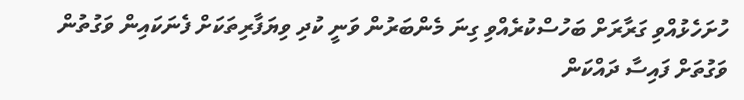ހުށަހެޅުއްވި ގަރާރަށް ބަހުސްކުރެއްވި ގިނަ މެންބަރުން ވަނީ ކުދި ވިޔަފާރިތަކަށް ފެނަކައިން ވަގުތުން ވަގުތަށް ފައިސާ ދައްކަން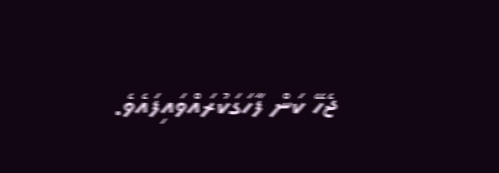ޖެހޭ ކަން ފާހަގަކުރައްވައިފައެވެ.